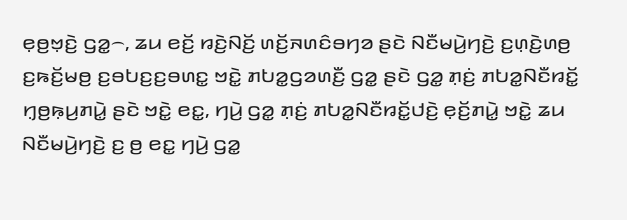ꤕ꤫ꤥ꤬ꤠ꤫ꤢꤧ꤬ ꤞꤤ꤭꤮, ꤘꤣ ꤕꤢꤩ꤬ ꤙꤢꤧ꤬ꤡꤢꤩ꤬ ꤛꤢꤩ꤬ꤏꤛꤢꤨꤋꤚꤤ ꤔꤢꤧ ꤡꤢꤪꤗꤣꤧ꤬ꤚꤢꤧ꤬ ꤢ꤬ꤛ꤫ꤢꤧ꤬ꤛꤥ꤬ ꤢ꤬ꤒꤢꤩ꤬ꤗꤥ꤬ ꤢ꤬ꤋꤝꤢ꤬ꤢ꤬ꤋꤛꤢ꤭ ꤠꤢꤧ꤭ ꤊꤝꤤ꤭ꤞꤤꤛꤢꤪ꤬ ꤞꤤ꤭ ꤔꤢꤧ ꤞꤤ꤭ ꤊ꤫ꤢꤦ꤬ ꤊꤝꤤ꤭ꤡꤢꤪꤙꤢꤩ꤭ ꤚ꤫ꤥ꤬ꤒ꤫ꤣ꤬ꤊꤣꤧ꤭ ꤔꤢꤧ ꤠꤢꤧ꤭ ꤕꤢ꤭, ꤚꤣꤧ꤬ ꤞꤤ꤭ ꤊ꤫ꤢꤦ꤬ ꤊꤝꤤ꤭ꤡꤢꤪꤙꤢꤩ꤭ꤓꤢꤧ꤬ ꤕ꤫ꤢꤩ꤬ꤊꤣꤧ꤭ ꤠꤢꤧ꤭ ꤘꤣ ꤡꤢꤪꤗꤣꤧ꤬ꤚꤢꤧ꤬ ꤢ꤬ ꤥ꤬ ꤕꤢ꤭ ꤚꤣꤧ꤬ ꤞꤤ꤭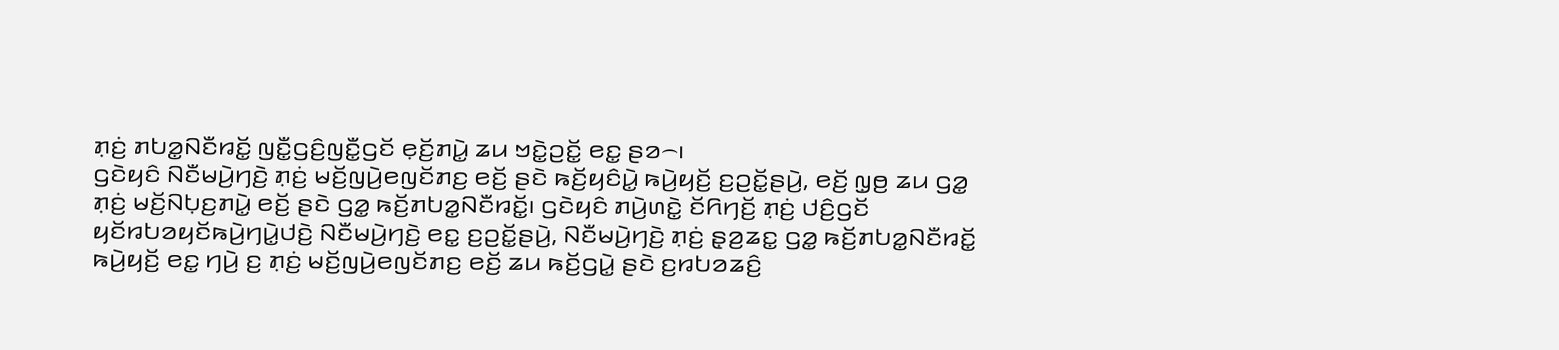ꤊ꤫ꤢꤦ꤬ ꤊꤝꤤ꤭ꤡꤢꤪꤙꤢꤩ꤭ ꤜꤢꤪ꤭ꤞꤢꤨ꤬ꤜꤢꤪ꤭ꤞꤢꤩ ꤕ꤫ꤢꤩ꤬ꤊꤣꤧ꤭ ꤘꤣ ꤠꤢꤧ꤭ꤑꤢꤩ꤭ ꤕꤢ꤭ ꤔꤤ꤮꤯
ꤞꤢꤧꤟꤢꤨ ꤡꤢꤪꤗꤣꤧ꤬ꤚꤢꤧ꤬ ꤊ꤫ꤢꤦ꤬ ꤗꤢꤩ꤬ꤜꤣꤧ꤬ꤕꤜꤢꤩꤊꤢ꤬ ꤕꤢꤩ꤬ ꤔꤢꤧ ꤒꤢꤩ꤬ꤟꤢꤨꤣꤧ꤭ ꤒꤣꤧ꤬ꤟꤢꤩ꤬ ꤢ꤬ꤑꤢꤩ꤭ꤔꤣꤧ꤬, ꤕꤢꤩ꤬ ꤜ꤫ꤥ꤬ ꤘꤣ ꤞꤤ꤭ ꤊ꤫ꤢꤦ꤬ ꤗꤢꤩ꤬ꤡꤝ꤫ꤢ꤬ꤊꤣꤧ꤭ ꤕꤢꤩ꤬ ꤔꤢꤧ ꤞꤤ꤭ ꤒꤢꤩ꤬ꤊꤝꤤ꤭ꤡꤢꤪꤙꤢꤩ꤭꤯ ꤞꤢꤧꤟꤢꤨ ꤊꤣꤧ꤬ꤛꤢꤧ꤭ ꤢꤩꤖꤚꤢꤩ꤬ ꤊ꤫ꤢꤦ꤬ ꤓꤢꤨ꤬ꤞꤢꤩ ꤟꤢꤩꤙꤝꤤꤟꤢꤩꤒꤣꤧ꤬ꤚꤣꤧ꤭ꤓꤢꤧ꤬ ꤡꤢꤪꤗꤣꤧ꤬ꤚꤢꤧ꤬ ꤕꤢ꤭ ꤢ꤬ꤑꤢꤩ꤭ꤔꤣꤧ꤬, ꤡꤢꤪꤗꤣꤧ꤬ꤚꤢꤧ꤬ ꤊ꤫ꤢꤦ꤬ ꤔ꤫ꤤ꤬ꤘꤢ꤭ ꤞꤤ꤭ ꤒꤢꤩ꤬ꤊꤝꤤ꤭ꤡꤢꤪꤙꤢꤩ꤭ ꤒꤣꤧ꤬ꤟꤢꤩ꤬ ꤕꤢ꤭ ꤚꤣꤧ꤬ ꤢ꤬ ꤊ꤫ꤢꤦ꤬ ꤗꤢꤩ꤬ꤜꤣꤧ꤬ꤕꤜꤢꤩꤊꤢ꤬ ꤕꤢꤩ꤬ ꤘꤣ ꤒꤢꤩ꤬ꤞꤣꤧ꤭ ꤔꤢꤧ ꤢ꤬ꤙꤝꤤꤘꤢꤨ꤬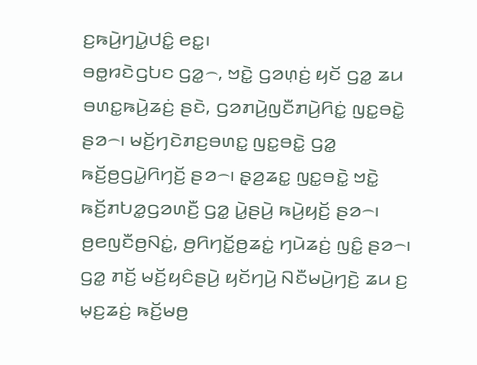ꤢ꤬ꤒꤣꤧ꤬ꤚꤣꤧ꤭ꤓꤢꤨ꤭ ꤕꤢ꤭꤯
ꤋꤥ꤭ꤙꤢꤧꤞꤝꤢ ꤞꤤ꤭꤮, ꤠꤢꤧ꤭ ꤞꤤꤛ꤫ꤢꤦ꤬ ꤟꤢꤩ ꤞꤤ꤭ ꤘꤣ ꤋꤛꤢ꤭ꤒꤣꤧ꤬ꤘꤢꤦ꤬ ꤔꤢꤧ, ꤞꤤꤊꤣꤧ꤬ꤜꤢꤪꤊꤣꤧ꤬ꤖꤢꤦ꤭ ꤜꤢ꤭ꤋꤢꤧ꤭ ꤔꤤ꤮꤯ ꤗꤢꤩ꤬ꤚꤢꤧꤊꤢ꤬ꤋꤛꤢ꤭ ꤜꤢ꤭ꤋꤢꤧ꤭ ꤞꤤ꤭ ꤒꤢꤩ꤬ꤥ꤬ꤞꤣꤧ꤭ꤖꤚꤢꤩ꤬ ꤔꤤ꤮꤯ ꤔ꤫ꤤ꤬ꤘꤢ꤭ ꤜꤢ꤭ꤋꤢꤧ꤭ ꤠꤢꤧ꤭ ꤒꤢꤩ꤬ꤊꤝꤤ꤭ꤞꤤꤛꤢꤪ꤬ ꤞꤤ꤭ ꤣꤧ꤭ꤔꤣꤧ꤬ ꤒꤣꤧ꤬ꤟꤢꤩ꤬ ꤔꤤ꤮꤯ ꤥ꤬ꤕꤜꤢꤪꤥ꤬ꤡꤢꤦ꤭, ꤥ꤬ꤖꤚꤢꤩ꤭ꤥ꤬ꤘꤢꤦ꤭ ꤚꤣꤧꤘꤢꤦ꤬ ꤜꤢꤨ꤭ ꤔꤤ꤮꤯ ꤞꤤ꤭ ꤊꤢꤩ꤬ ꤗꤢꤩ꤬ꤟꤢꤨꤔꤣꤧ꤬ ꤟꤢꤩꤚꤣꤧ꤬ ꤡꤢꤪꤗꤣꤧ꤬ꤚꤢꤧ꤬ ꤘꤣ ꤢ꤬ ꤗ꤫ꤢ꤬ꤘꤢꤦ꤬ ꤒꤢꤩ꤬ꤗꤥ꤬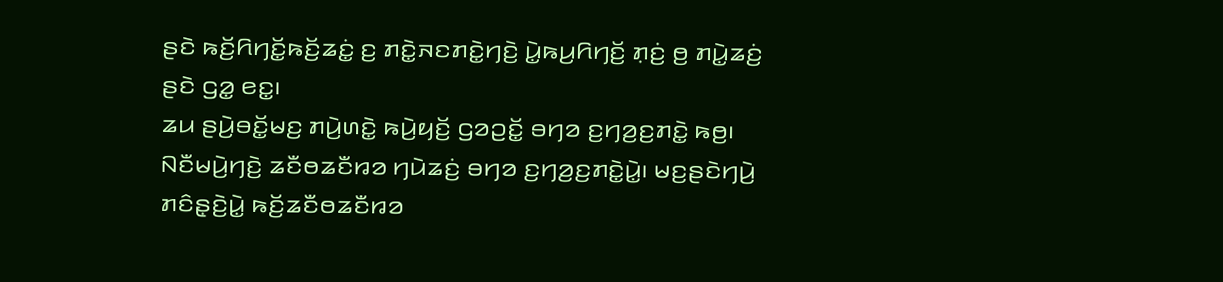ꤔꤢꤧ ꤒꤢꤩ꤬ꤖꤚꤢꤩ꤭ꤒꤢꤩ꤬ꤘꤢꤦ꤭ ꤢ꤬ ꤊꤢꤧ꤭ꤏꤢꤊꤢꤧ꤭ꤚꤢꤧ꤬ ꤣꤧ꤭ꤒꤣ꤬ꤖꤚꤢꤩ꤬ ꤊ꤫ꤢꤦ꤬ ꤥ꤬ ꤊꤣꤧ꤭ꤘꤢꤦ꤬ ꤔꤢꤧ ꤞꤤ꤭ ꤕꤢ꤭꤯
ꤘꤣ ꤔꤣꤧ꤬ꤋꤢꤩ꤭ꤗꤢ꤬ ꤊꤣꤧ꤬ꤛꤢꤧ꤭ ꤒꤣꤧ꤬ꤟꤢꤩ꤬ ꤞꤤꤑꤢꤩ꤭ ꤋꤚꤤ ꤢ꤬ꤚꤤ꤬ꤢ꤬ꤊꤢꤧ꤭ ꤒꤥ꤬꤯ ꤡꤢꤪꤗꤣꤧ꤬ꤚꤢꤧ꤬ ꤘꤢꤪꤥꤘꤢꤪꤙꤤ ꤚꤣꤧꤘꤢꤦ꤬ ꤋꤚꤤ ꤢ꤬ꤚꤤ꤬ꤢ꤬ꤊꤢꤧ꤭ꤣꤧ꤭꤯ ꤗꤢ꤬ꤔꤢꤧꤚꤣꤧ꤬ ꤊꤢꤨꤔ꤫ꤢꤧ꤬ꤣꤧ꤭ ꤒꤢꤩ꤬ꤘꤢꤪꤥꤘꤢꤪꤙꤤ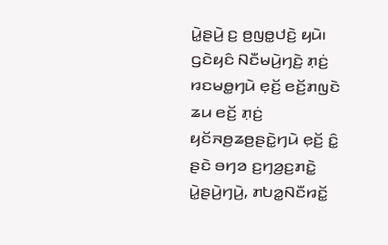ꤣꤧ꤭ꤔꤣꤧ꤬ ꤢ꤬ ꤥ꤬ꤜꤥ꤭ꤓꤢꤧ꤬ ꤟꤣꤧ꤯ ꤞꤢꤧꤟꤢꤨ ꤡꤢꤪꤗꤣꤧ꤬ꤚꤢꤧ꤬ ꤊ꤫ꤢꤦ꤬ ꤙꤢꤗꤥ꤭ꤚꤣꤧ ꤕ꤫ꤢꤩ꤬ ꤕꤢꤩ꤬ꤊꤜꤢꤧ ꤘꤣ ꤕꤢꤩ꤬ ꤊ꤫ꤢꤦ꤬ ꤟꤢꤩꤏꤥ꤬ꤘꤥ꤬ꤔꤢꤧ꤭ꤚꤣꤧ ꤕ꤫ꤢꤩ꤬ ꤢꤨ꤭ ꤔꤢꤧ ꤋꤚꤤ ꤢ꤬ꤚꤤ꤬ꤢ꤬ꤊꤢꤧ꤭ ꤣꤧ꤭ꤔꤣꤧ꤬ꤚꤣꤧ꤬, ꤊꤝꤤ꤭ꤡꤢꤪꤙꤢꤩ꤭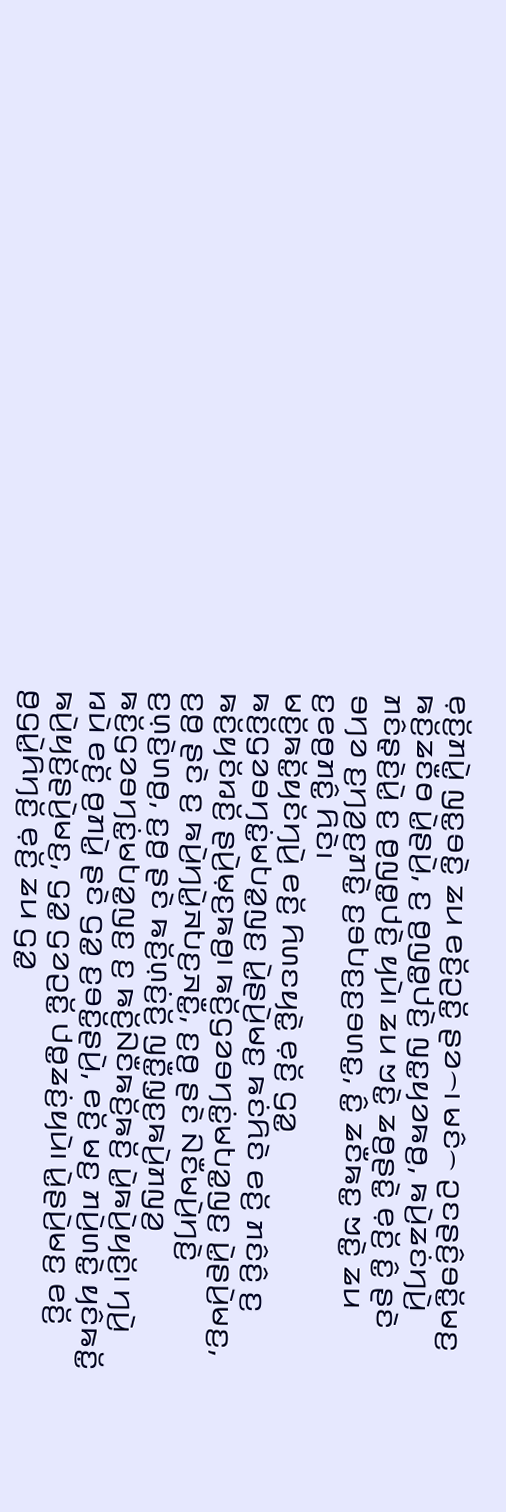ꤕ꤫ꤢꤩ꤬ꤊꤣꤧ꤭ ꤜꤢ꤭ꤋꤢꤧ꤭ ꤘꤣ ꤕꤢꤩ꤬ꤑꤢꤩ꤭ ꤔꤤ꤮꤯ ꤗꤢꤨ꤮ ꤑꤢꤔꤢꤨ꤬ꤋꤢꤩ꤭ꤗꤢ꤬ ꤒꤢꤩ꤬ꤘꤢꤪꤥ ꤣꤧ꤭ꤔꤣꤧ꤬, ꤢ꤬ ꤥ꤬ꤜꤥ꤭ꤓꤢꤧ꤬ ꤜꤢ꤭ꤟꤤꤒꤥ꤬, ꤒꤣꤧ꤬ꤘꤢꤦꤚꤣꤧ꤬ ꤊꤢꤨꤔ꤫ꤢꤧ꤬ꤣꤧ꤭ ꤢ꤬ ꤥ꤬ꤜꤥ꤭ꤓꤢꤧ꤬ ꤟꤣꤧ꤯ ꤘꤣ ꤠꤢꤧ꤭ ꤘꤥ꤬ꤔꤢꤧ꤭ ꤕ꤫ꤢꤩ꤬ ꤢꤨ꤭ ꤔꤢꤧ ꤋꤚꤤ ꤢ꤬ꤚꤤ꤬ꤢ꤬ꤊꤢꤧ꤭ ꤢ꤬ꤋꤝꤢ꤬ꤢ꤬ꤋꤛꤢ꤭, ꤢꤨ꤭ ꤘꤢꤪꤒꤢ꤭ ꤠꤢꤧ꤭ ꤘꤣ ꤢ꤬ꤕꤥ꤬ꤊꤢꤨ꤭ ꤖꤢꤧ꤯
ꤗꤢꤩ꤬ꤒꤢꤩ꤭ꤟꤢꤩꤚꤣꤧ꤬ ꤕꤢꤩ꤬ ꤖꤛꤢꤟꤢꤧ꤭ ꤕ꤫ꤢꤩ꤬ ꤞꤤ꤭ ꤒꤢꤩ꤬ꤞꤤꤋꤚꤢꤦ꤭ꤗꤝꤤ꤭ꤜꤢ꤬ ꤣꤧ꤭ꤔꤣꤧ꤬ꤗꤢ꤬ ꤒꤢꤦꤖꤢꤧ ꤕꤢꤩ꤬ ꤊꤢꤨꤢꤨ꤬ ꤢ꤬ ꤒꤢꤩ꤬ꤟꤢꤩꤙꤢꤩ꤬ ꤔꤣꤧ꤬ꤗ꤫ꤢ꤬ꤒꤥ꤬꤯ ꤒꤢꤩ꤬ꤞꤤꤋꤚꤢꤦ꤭ꤗꤝꤤ꤭ꤜꤢ꤬ ꤣꤧ꤭ꤔꤣꤧ꤬ꤗꤢ꤬, ꤢ꤬ꤥ꤬ ꤔꤢꤧ ꤢ꤬ ꤒꤣꤧ꤬ꤚꤣꤧ꤭ꤏꤝꤢ꤬ꤏꤢꤪ꤭, ꤢ꤬ꤥ꤬ ꤔꤢꤧ ꤡꤢꤪꤗꤣꤧ꤬ꤚꤢꤧ꤬ ꤢ꤬ꤛ꤫ꤢꤧ꤬ꤛꤥ꤬, ꤢ꤬ꤥ꤬ ꤔꤢꤧ ꤒꤢꤩ꤬ꤛ꤫ꤢꤦ꤬ꤢꤩ꤬ ꤜꤢꤪ꤭ꤜ꤫ꤢ꤬ꤒꤣꤧ꤬ꤊꤜꤤ꤬ ꤒꤢꤩ꤬ꤞꤤꤋꤚꤢꤦ꤭ꤗꤝꤤ꤭ꤜꤢ꤬ ꤢ꤬ ꤒꤢꤩ꤬ꤡꤢꤪꤒꤢꤩ꤬ꤒꤢꤩ꤬ ꤣꤧ꤭ꤒꤣꤧ꤬ꤟꤢꤩ꤬꤯ ꤚꤣꤧ꤬ ꤙꤣꤧ ꤕꤢꤩ꤬ ꤥ꤬ꤊꤣꤧ꤭ ꤔꤢꤧ ꤞꤤ꤭ ꤢ꤬ꤋꤢꤩ꤭ꤔꤣꤧ꤬, ꤕꤢꤩ꤬ ꤗꤢ꤬ ꤊꤣꤧ꤬ꤛꤢꤧ꤭ ꤟꤢꤨꤒꤢꤩ꤭ ꤒꤣꤧ꤬ꤟꤢꤩ꤬ꤔꤣꤧ꤬ꤗꤢ꤬, ꤞꤤ꤭ ꤞꤤꤑꤢꤩ꤭ ꤓꤥ꤭ꤘꤢꤦ꤬ꤟꤣꤧ꤯ ꤣꤧ꤭ꤔꤣꤧ꤬ꤗꤢ꤬ ꤕꤢꤩ꤬ ꤥ꤬ꤞꤣꤧ꤭ꤖꤚꤢꤩ꤬ ꤕ꤫ꤢꤩ꤬ ꤘꤣ ꤞꤤ꤭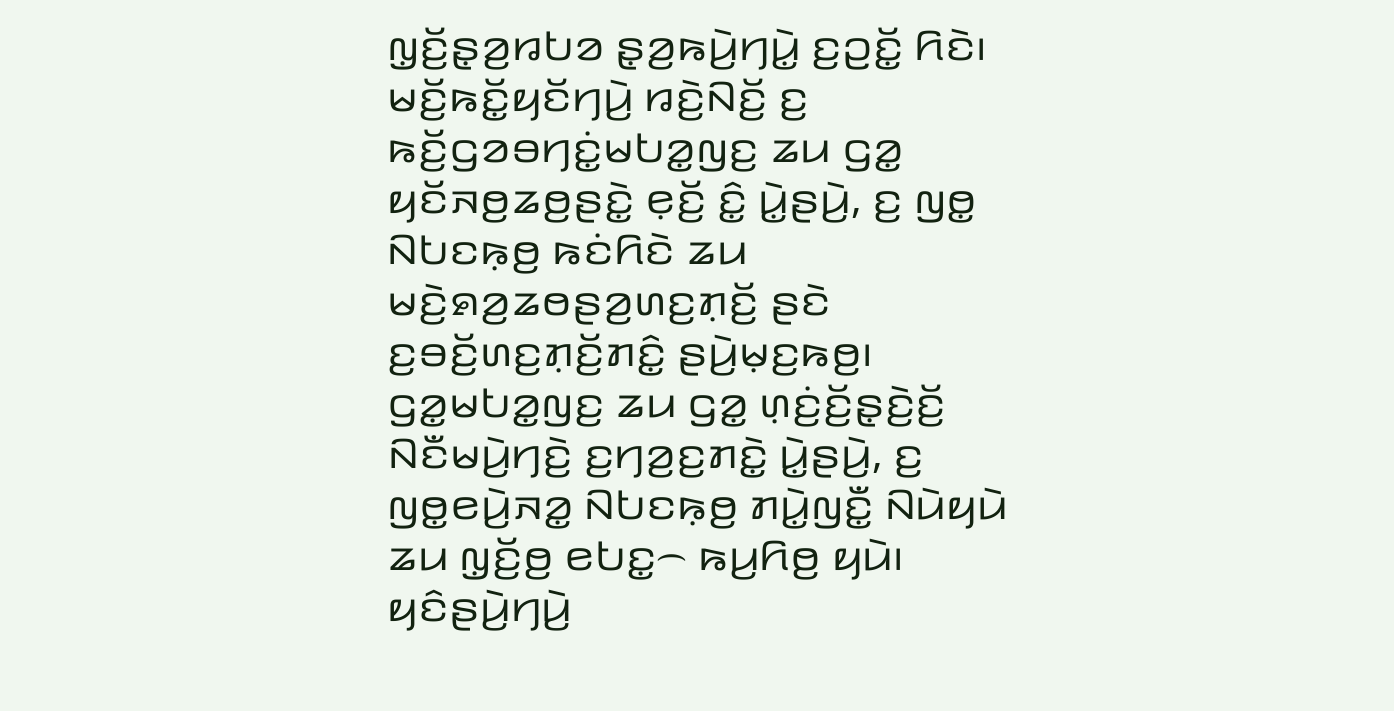ꤜ꤫ꤢꤩ꤬ꤔ꤫ꤤ꤬ꤙꤝꤤ ꤔ꤫ꤤ꤬ꤒꤣꤧ꤬ꤚꤣꤧ꤭ ꤢ꤬ꤑꤢꤩ꤭ ꤖꤢꤧ꤯
ꤗꤢꤩ꤬ꤒꤢꤩ꤭ꤟꤢꤩꤚꤣꤧ꤬ ꤙꤢꤧ꤬ꤡꤢꤩ꤬ ꤢ꤬ ꤒꤢꤩ꤬ꤞꤤꤋꤚꤢꤦ꤭ꤗꤝꤤ꤭ꤜꤢ꤬ ꤘꤣ ꤞꤤ꤭ ꤟꤢꤩꤏꤥ꤬ꤘꤥ꤬ꤔꤢꤧ꤭ ꤕ꤫ꤢꤩ꤬ ꤢꤨ꤭ ꤣꤧ꤭ꤔꤣꤧ꤬, ꤢ꤬ ꤜꤥ꤭ ꤡꤝꤢꤒ꤫ꤥ꤬ ꤒꤢꤦꤖꤢꤧ ꤘꤣ ꤗꤢꤧ꤬ꤎꤤ꤬ꤘꤥꤔꤤ꤬ꤛꤢ꤬ꤊ꤫ꤢꤩ꤬ ꤔꤢꤧ ꤢ꤬ꤋꤢꤩ꤬ꤛꤢ꤬ꤊ꤫ꤢꤩ꤬ꤊꤢꤨ꤭ ꤔꤣꤧ꤬ꤗ꤫ꤢ꤬ꤒꤥ꤬꤯ ꤞꤤ꤭ꤗꤝꤤ꤭ꤜꤢ꤬ ꤘꤣ ꤞꤤ꤭ ꤛ꤫ꤢꤦ꤬ꤢꤩ꤬ꤔ꤫ꤢꤧ꤬ꤢꤩ꤬ ꤡꤢꤪꤗꤣꤧ꤬ꤚꤢꤧ꤬ ꤢ꤬ꤚꤤ꤬ꤢ꤬ꤊꤢꤧ꤭ ꤣꤧ꤭ꤔꤣꤧ꤬, ꤢ꤬ ꤜꤥ꤭ꤕꤣꤧ꤬ꤏꤤ꤭ ꤡꤝꤢꤒ꤫ꤥ꤬ ꤊꤣꤧ꤭ꤜꤢꤪ꤭ ꤡꤣꤧꤟꤣꤧ ꤘꤣ ꤜ꤫ꤢꤩ꤬ꤥ꤬ ꤕꤝꤢ꤭꤮ ꤒꤣ꤬ꤖꤥ꤬ ꤟꤣꤧ꤯ ꤟꤢꤨꤔꤣꤧ꤬ꤚꤣꤧ꤬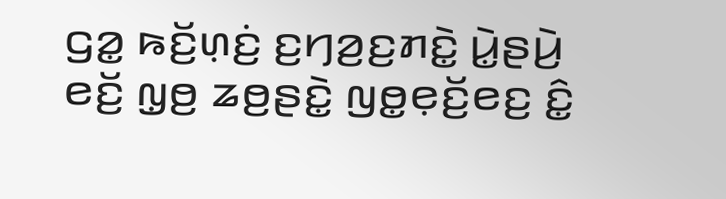ꤞꤤ꤭ ꤒꤢꤩ꤬ꤛ꤫ꤢꤦ꤬ ꤢ꤬ꤚꤤ꤬ꤢ꤬ꤊꤢꤧ꤭ ꤣꤧ꤭ꤔꤣꤧ꤬ ꤕꤢꤩ꤬ ꤜ꤫ꤥ꤬ ꤘꤥ꤬ꤔꤢꤧ꤭ ꤜꤥ꤭ꤕ꤫ꤢꤩ꤬ꤕꤢ꤬ ꤢꤨ꤭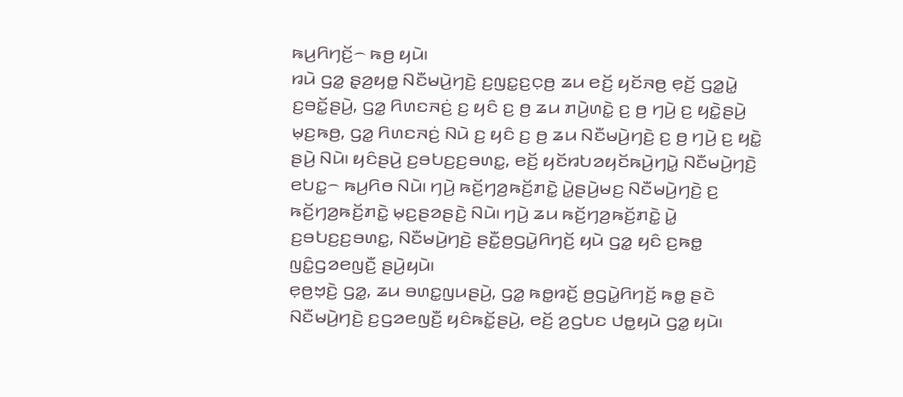ꤒꤣ꤬ꤖꤚꤢꤩ꤬꤮ ꤒꤥ꤬ ꤟꤣꤧ꤯
ꤙꤣꤧ ꤞꤤ꤭ ꤔ꤫ꤤ꤬ꤟꤥ꤭ ꤡꤢꤪꤗꤣꤧ꤬ꤚꤢꤧ꤬ ꤢ꤬ꤜꤢ꤭ꤢ꤬ꤍ꤫ꤥ꤬ ꤘꤣ ꤕꤢꤩ꤬ ꤟꤢꤩꤏꤥ꤬ ꤕ꤫ꤢꤩ꤬ ꤞꤤ꤭ꤣꤧ꤭ ꤢ꤬ꤋꤢꤩ꤭ꤔꤣꤧ꤬, ꤞꤤ꤭ ꤖꤛꤢꤏꤢꤦ꤬ ꤢ꤬ ꤟꤢꤨ ꤢ꤬ ꤥ꤬ ꤘꤣ ꤊꤣꤧ꤬ꤛꤢꤧ꤭ ꤢ꤬ ꤥ꤬ ꤚꤣꤧ꤬ ꤢ꤬ ꤟꤢꤧ꤭ꤔꤣꤧ꤬ ꤗ꤫ꤢ꤬ꤒꤥ꤬, ꤞꤤ꤭ ꤖꤛꤢꤏꤢꤦ꤬ ꤡꤣꤧ ꤢ꤬ ꤟꤢꤨ ꤢ꤬ ꤥ꤬ ꤘꤣ ꤡꤢꤪꤗꤣꤧ꤬ꤚꤢꤧ꤬ ꤢ꤬ ꤥ꤬ ꤚꤣꤧ꤬ ꤢ꤬ ꤟꤢꤧ꤭ ꤔꤣꤧ꤬ ꤡꤣꤧ꤯ ꤟꤢꤨꤔꤣꤧ꤬ ꤢ꤬ꤋꤝꤢ꤬ꤢ꤬ꤋꤛꤢ꤭, ꤕꤢꤩ꤬ ꤟꤢꤩꤙꤝꤤꤟꤢꤩꤒꤣꤧ꤬ꤚꤣꤧ꤭ ꤡꤢꤪꤗꤣꤧ꤬ꤚꤢꤧ꤬ ꤕꤝꤢ꤭꤮ ꤒꤣ꤬ꤖꤥ ꤡꤣꤧ꤯ ꤚꤣꤧ꤬ ꤒꤢꤩ꤬ꤚꤤ꤬ꤒꤢꤩ꤬ꤊꤢꤧ꤭ ꤣꤧ꤭ꤔꤣꤧ꤬ꤗꤢ꤬ ꤡꤢꤪꤗꤣꤧ꤬ꤚꤢꤧ꤬ ꤢ꤬ ꤒꤢꤩ꤬ꤚꤤ꤬ꤒꤢꤩ꤬ꤊꤢꤧ꤭ ꤗ꤫ꤢ꤬ꤔꤤꤔꤢꤧ꤬ ꤡꤣꤧ꤯ ꤚꤣꤧ꤬ ꤘꤣ ꤒꤢꤩ꤬ꤚꤤ꤬ꤒꤢꤩ꤬ꤊꤢꤧ꤭ ꤣꤧ꤭ ꤢ꤬ꤋꤝꤢ꤬ꤢ꤬ꤋꤛꤢ꤭, ꤡꤢꤪꤗꤣꤧ꤬ꤚꤢꤧ꤬ ꤔꤢꤪ꤭ꤥ꤬ꤞꤣꤧ꤭ꤖꤚꤢꤩ꤬ ꤟꤣꤧ ꤞꤤ꤭ ꤟꤢꤨ ꤢ꤬ꤒꤥ꤭ ꤜꤢꤨ꤭ꤞꤤꤕꤜꤢꤪ꤬ ꤔꤣꤧ꤬ꤟꤣꤧ꤯
ꤕ꤫ꤥ꤬ꤠ꤫ꤢꤧ꤬ ꤞꤤ꤭, ꤘꤣ ꤋꤛꤢ꤭ꤜꤣꤔꤣꤧ꤬, ꤞꤤ꤭ ꤒꤥ꤭ꤙꤢꤩ꤬ ꤥ꤬ꤞꤣꤧ꤭ꤖꤚꤢꤩ꤬ ꤒꤥ꤭ ꤔꤢꤧ ꤡꤢꤪꤗꤣꤧ꤬ꤚꤢꤧ꤬ ꤢ꤬ꤞꤤꤕꤜꤢꤪ꤬ ꤟꤢꤨꤒꤢꤩ꤭ꤔꤣꤧ꤬, ꤕꤢꤩ꤬ ꤤ꤬ꤞꤝꤢ ꤓꤥ꤭ꤟꤣꤧ ꤞꤤ꤭ ꤟꤣꤧ꤯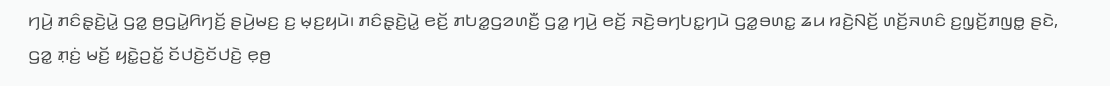ꤚꤣꤧ꤬ ꤊꤢꤨꤔ꤫ꤢꤧ꤬ꤣꤧ꤭ ꤞꤤ꤭ ꤥ꤬ꤞꤣꤧ꤭ꤖꤚꤢꤩ꤬ ꤔꤣꤧ꤬ꤗꤢ꤬ ꤢ꤬ ꤗ꤫ꤢ꤬ꤟꤣꤧ꤯ ꤊꤢꤨꤔ꤫ꤢꤧ꤬ꤣꤧ꤭ ꤕꤢꤩ꤬ ꤊꤝꤤ꤭ꤞꤤꤛꤢꤪ꤬ ꤞꤤ꤭ ꤚꤣꤧ꤬ ꤕꤢꤩ꤬ ꤏꤢꤧ꤬ꤋꤚꤝꤢ꤭ꤚꤣꤧ ꤞꤤ꤭ꤋꤛꤢ꤭ ꤘꤣ ꤙꤢꤧ꤬ꤡꤢꤩ꤬ ꤛꤢꤩ꤬ꤏꤛꤢꤨ ꤢ꤬ꤜ꤫ꤢꤩ꤬ꤊꤜꤥ꤭ ꤔꤢꤧ, ꤞꤤ꤭ ꤊ꤫ꤢꤦ꤬ ꤗꤢꤩ꤬ ꤟꤢꤧ꤭ꤑꤢꤩ꤭ ꤢꤩꤓꤢꤧ꤬ꤢꤩꤓꤢꤧ꤬ ꤕ꤫ꤥ꤬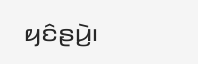ꤟꤢꤨꤔꤣꤧ꤬꤯